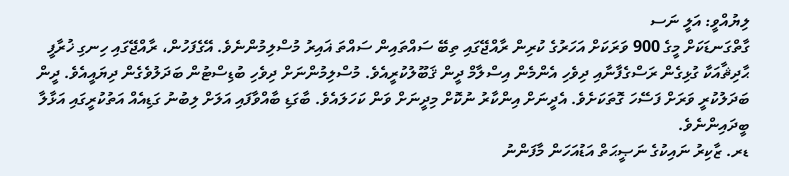ލިޔުއްވީ: އަލީ ނަސ
ގާތްގަނޑަކަށް މީގެ 900 ވަރަކަށް އަހަރުގެ ކުރިން ރާއްޖޭގައި ތިބޭ ސައްތައިން ސައްތަ ޣައިރު މުސްލިމުންނެވެ. އޭގެފަހުން، ރާއްޖޭގައި ހިނގި ޚުރާފީ ޙާދިޘާއަކާ ގުޅިގެން ރަސްގެފާނާއި ދިވެހި އެންމެން އިސްލާމް ދީން ޤަބޫލުކުރީއެވެ. މުސްލިމުންނަށް ދިވެހި ބުޑިސްޓުން ބަދަލުވެގެން ދިޔައީއެވެ. ދީން ބަދަލުކުރީ ވަރަށް ފަސޭހަ ގޮތަކަށެވެ. އެދީނަށް އިންކާރު ނުކޮށް މިދީނަށް ވަން ކަހަލައެވެ. ބާގަޑި ބާއްވާފައި އަލަށް ލިބުނު ގަޑިއެއް އަތުކުރީގައި އަޅާލާ ބީދައިންނެވެ.
ޑރ. ޒާކިރު ނައިކުގެ ނަޞީޙަތް އަޑުއަހަން މާފަންނު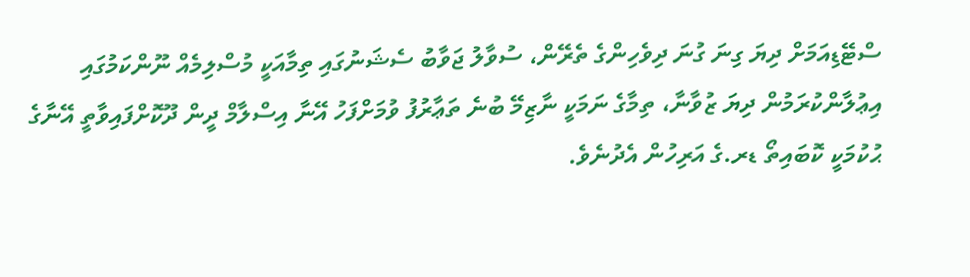ސްޓޭޑިއަމަށް ދިޔަ ގިނަ ގުނަ ދިވެހިންގެ ތެރޭން، ސުވާލު ޖަވާބު ސެޝަނުގައި ތިމާއަކީ މުސްލިމެއް ނޫންކަމުގައި އިޢުލާންކުރަމުން ދިޔަ ޒުވާނާ، ތިމާގެ ނަމަކީ ނާޒިމޭ ބުނެ ތަޢާރުފު ވުމަށްފަހު އޭނާ އިސްލާމް ދީން ދޫކޮށްފައިވާތީ އޭނާގެ ޙުކުމަކީ ކޮބައިތޯ ޑރ.ގެ އަރިހުން އެދުނެވެ.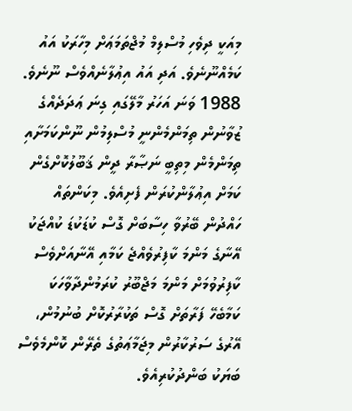މިއަކީ ދިވެހި މުސްލިމް މުޖްތަމަޢަށް މިހާރަކު އައު ކަމެއްނޫނެވެ. އަދި އައު އިޢުލާނެއްވެސް ނޫނެވެ. 1988 ވަނަ އަހަރު މާލޭގައި ގިނަ ޢަދަދެއްގެ ޒުވާނުން ތިމަންމެންނީ މުސްލިމުން ނޫންކަމަށާއި ތިމަންމެން މިތިބީ ނަޞާރާ ދީން ޤަބޫލުކޮށްގެން ކަމަށް އިޢުލާންކުރަން ފެށިއެވެ. މިކަންތައް ހައްދުން ބޭރުވާ ހިސާބަށް ގޮސް ކުޑަކުޑަ ކުއްޖަކު އޭނާގެ މަންމަ ކާފިރުވެއްޖެ ކަމާއި އޭނާއަށްވެސް ކާފިރުވުމަށް މަންމަ މަޖްބޫރު ކުރަމުންދާވާހަކަ ކަމާބެހޭ ފަރާތަށް ގޮސް ތަކުރާރުކޮށް ބުނުމުން، އޭރުގެ ސަރުކާރުން މިޖަމާޢަތުގެ ތެރޭން ކޮންމެވެސް ބަޔަކު ބަންދުކުރިއެވެ.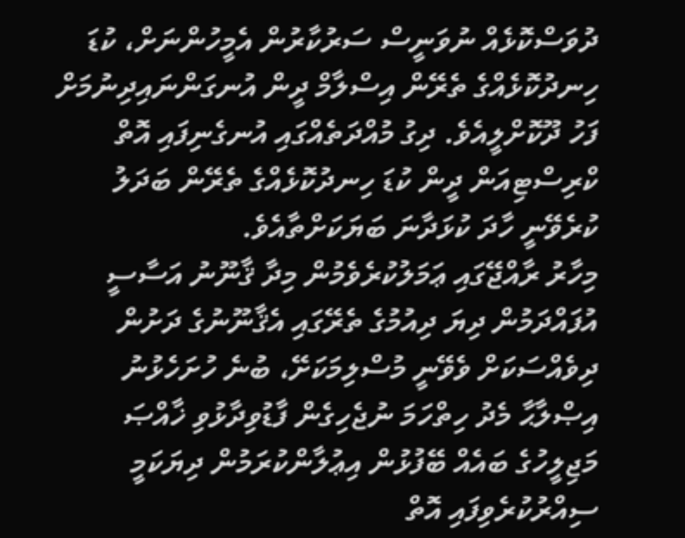ދުވަސްކޮޅެއް ނުވަނީސް ސަރުކާރުން އެމީހުންނަށް، ކުޑަ ހިނދުކޮޅެއްގެ ތެރޭން އިސްލާމް ދީން އުނގަންނައިދިނުމަށް ފަހު ދޫކޮށްލީއެވެ. ދިގު މުއްދަތެއްގައި އުނގެނިފައި އޮތް ކްރިސްޓިއަން ދީން ކުޑަ ހިނދުކޮޅެއްގެ ތެރޭން ބަދަލު ކުރެވޭނީ ހާދަ ކުޅަދާނަ ބަޔަކަށްތާއެވެ.
މިހާރު ރާއްޖޭގައި ޢަމަލުކުރެވެމުން މިދާ ޤާނޫނު އަސާސީ އުފައްދަމުން ދިޔަ ދިއުމުގެ ތެރޭގައި އެޤާނޫނުގެ ދަށުން ދިވެއްސަކަށް ވެވޭނީ މުސްލިމަކަށޭ، ބުނެ ހުށަހެޅުނު އިޞްލާޙާ މެދު ހިތްހަމަ ނުޖެހިގެން ފާޑުވިދާޅުވި ޚާއްޞަ މަޖިލީހުގެ ބައެއް ބޭފުޅުން އިޢުލާންކުރަމުން ދިޔަކަމީ ސިއްރުކުރެވިފައި އޮތް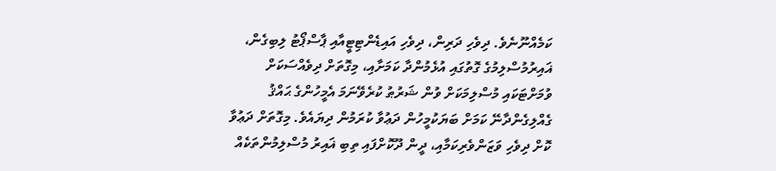ކަމެއްނޫނެވެ. ދިވެހި ދަރިން، ދިވެހި އައިޑެންޓިޓީއާއި ޕާސްޕޯޓު ލިބިގެން، ޣައިރުމުސްލިމުގެ ގޮތުގައި އުޅެމުންދާ ކަމަށާއި، މިގޮތަށް ދިވެއްސަކަށް ވުމަށްޓަކައި މުސްލިމަކަށް ވުން ޝަރުޠު ކުރެވޭނަމަ އެމީހުންގެ ޙައްޤު ގެއްލިގެންދާނޭ ކަމަށް ބަޔަކުމީހުން ދަޢުވާ ކުރަމުން ދިޔައެވެ. މިގޮތަށް ދަޢުވާ ކޮށް ދިވެހި ވަޒަންވެރިކަމާއި، ދީން ދޫކޮށްފައި ތިބި ޣައިރު މުސްލިމުންތަކެއް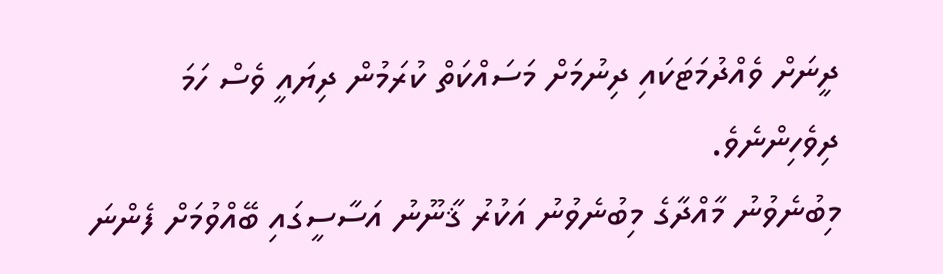ދީނަށް ވެއްދުމަޓަކައި ދިނުމަށް މަސައްކަތް ކުރަމުން ދިޔައީ ވެސް ހަމަ ދިވެހިންނެވެ.
މިބުނެވުނު މާއްދާގެ މިބުނެވުނު އަކުރު ޤާނޫނު އަސާސީގައި ބޭއްވުމަށް ފެންނަ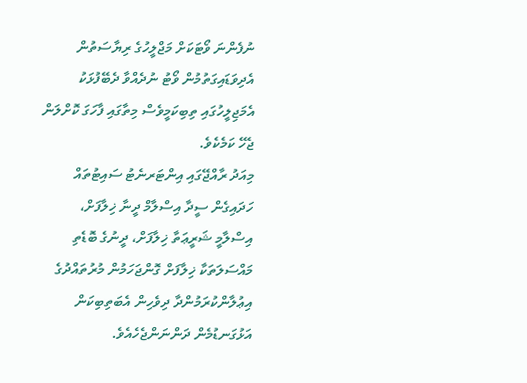ނުފެންނަ ވޯޓަކަށް މަޖްލީހުގެ ރިޔާސަތުން އެދިވަޑައިގަތުމުން ވޯޓު ނުދެއްވާ ދެބޭފުޅަކު އެމަޖިލީހުގައި ތިބިކަމީވެސް މިތާގައި ފާހަގަ ކޮށްލަން ޖެހޭ ކަމެކެވެ.
މިއަދު ރާއްޖޭގައި އިންޓަރނެޓު ސައިޓުތައް ހަދައިގެން ސީދާ އިސްލާމް ދީނާ ޚިލާފަށް، އިސްލާމީ ޝަރީޢަތާ ޚިލާފަށް، ދީނުގެ ބޮޑެތި މައްސަލަތަކާ ޚިލާފަށް ގޮންޖަހަމުން މުރުތައްދުގެ އިޢުލާންކުރަމުންދާ ދިވެހިން އެބަތިބިކަން އަޅުގަނޑުމެން ދަންނަންޖެހެއެވެ.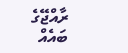ރާއްޖޭގެ ބައެއް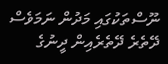ނޫސްތަކުގައި މަދުން ނަމަވެސް ދޭތެރެ ދޭތެރެއިން ދީނުގެ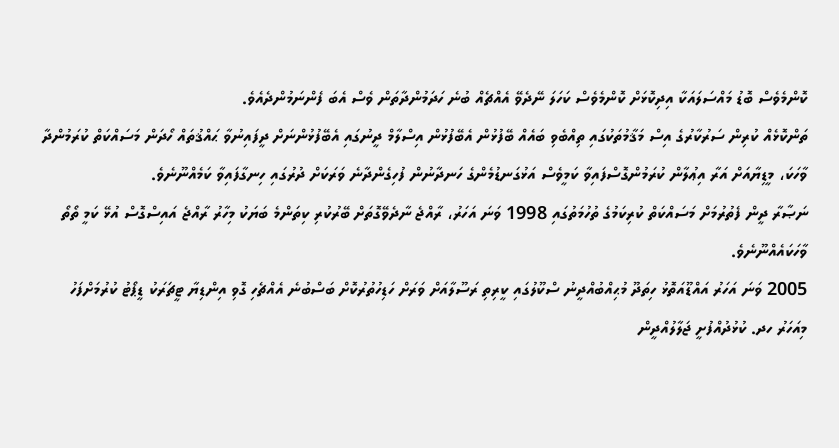ކޮންމެވެސް ބޮޑު މައްސަލައަކާ އިދިކޮޅަށް ކޮންމެވެސް ކަހަލަ ނޭދެވޭ އެއްޗެއް ބުނެ ހަދަމުންދާތަން ވެސް އެބަ ފެންނަމުންދެއެވެ.
ތަންކޮޅެއް ކުރިން ސަރުކާރުގެ އިސް މަޤާމުތަކުގައި ތިއްބެވި ބައެއް ބޭފުޅުން އެބޭފުޅުން އިސްލާމް ދީނުގައި އެބޭފުޅުންނަށް ދީފައިނުވާ ޙައްޤުތައް ހޯދަން މަސައްކަތް ކުރަމުންދާ ވާހަކަ، މީޑިޔާއަށް އަރާ އިޢުލާން ކުރަމުންގޮސްފައިވާ ކަމީވެސް އަޅުގަނޑުމެންގެ ހަނދާނުން ފުހިގެންދާނެ ވަރަކަށް ދުރުގައި ހިނގާފައިވާ ކަމެއްނޫނެވެ.
ނަޞާރާ ދީން ފެތުރުމަށް މަސައްކަތް ކުރިކަމުގެ ތުހުމަތުގައި 1998 ވަނަ އަހަރު، ރާއްޖެ ނާދެވޭގޮތަށް ބޭރުކުރި ކިތަންމެ ބަޔަކު މިހާރު ރާއްޖެ އައިސްގޮސް އުޅޭ ކަމީ ތޯތޯ ވާހަކައެއްނޫނެވެ.
2005 ވަނަ އަހަރު އައްޑޫއަތޮޅު ހިތަދޫ މުޙިއްބުއްދީނު ސްކޫލުގައި ކީރިތި ރަސޫލާއަށް ވަރަށް ހަޑިހުތުރުކޮށް ބަސްބުނެ އެއްޗެހި ގޮވި އިންޑިޔާ ޓީޗަރަކު ޑީޕޯޓު ކުރުމަށްފަހު މިއަހަރު ހދ. ކުޅުދުއްފުށީ ޖަލާލުއްދީން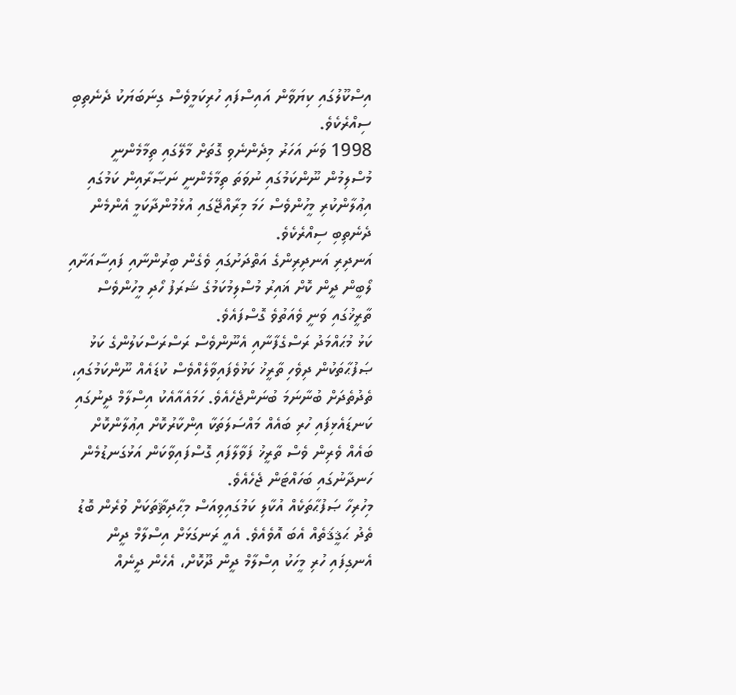އިސްކޫލުގައި ކިޔަވާން އައިސްފައި ހުރިކަމީވެސް ގިނަބަޔަކު ދެނެތިބި ސިއްރެކެވެ.
1998 ވަނަ އަހަރު މިދެންނެވި ގޮތަށް މާލޭގައި ތިމާމެންނީ މުސްލިމުން ނޫންކަމުގައި ނުވަތަ ތިމާމެންނީ ނަޞާރާއިން ކަމުގައި އިޢުލާންކުރި މީހުންވެސް ހަމަ މިރާއްޖޭގައި އުޅެމުންދާކަމީ އެންމެން ދެނެތިބި ސިއްރެކެވެ.
އަނދިރި އަނދިރިންގެ އަތްދަށުގައި ވެގެން ބިރުންނާއި ފައިސާއަށާއި ލޯބީން ދީން ކޮށް ޣައިރު މުސްލިމުކަމުގެ ޝަރަފު ހޯދި މީހުންވެސް ތާރީޚުގައި ވަނީ ވެއަތުވެ ގޮސްފައެވެ.
ކަޅު މުޙައްމަދު ރަސްގެފާނާއި އެނޫންވެސް ރަސްރަސްކަލުންގެ ކަޅު ޞަފުޙާތަކުން ދިވެހި ތާރީޚު ކަޅުވެފައިވާލެއްވެސް ކުޑައެއް ނޫންކަމުގައި، ތެދުތެދަށް ބުނާނަމަ ބުނަންޖެހެއެވެ. ހަމައެއާއެކު އިސްލާމް ދީނުގައި ކަނޑައެޅިފައި ހުރި ބައެއް މައްސަލަތަކާ އިންކާރުކޮށް އިޢުލާންކޮށް ބައެއް ވެރިން ވެސް ތާރީޚު ފަވާލާފައި ގޮސްފައިވާކަން އަޅުގަނޑުމެން ހަނދާނުގައި ބަހައްޓަން ޖެހެއެވެ.
މިހުރިހާ ޞަފުޙާތަކެއް އުކާލި ކަމުގައިވިއަސް މިޙާދިޘާތަކަށް ވުރެން ބޮޑު ތެދު ޙަޤީޤަތެއް އެބަ އޮވެއެވެ. އެއީ ރަނގަޅަށް އިސްލާމް ދީން އެނގިފައި ހުރި މީހަކު އިސްލާމް ދީން ދޫކޮށް، އެހެން ދީނެއް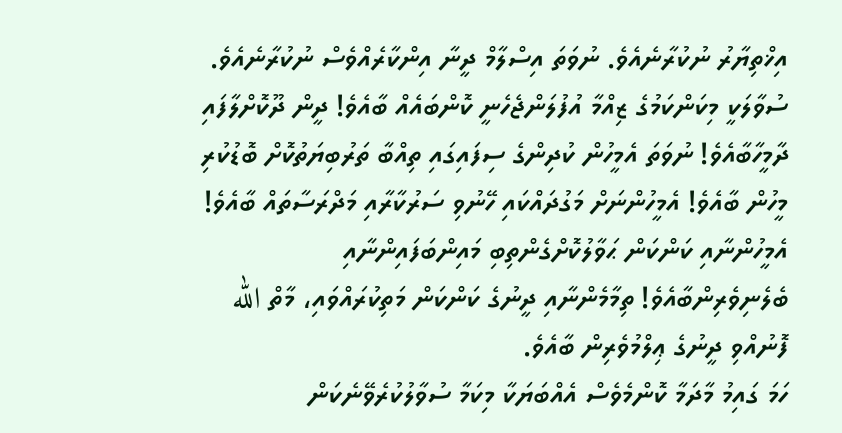އިޚްތިޔާރު ނުކުރާނެއެވެ. ނުވަތަ އިސްލާމް ދީނާ އިންކާރެއްވެސް ނުކުރާނެއެވެ.
ސުވާލަކީ މިކަންކަމުގެ ޒިއްމާ އުފުލަންޖެހެނީ ކޮންބައެއް ބާއެވެ! ދީން ދޫކޮށްލާފައި ދާމީހާބާއެވެ! ނުވަތަ އެމީހުން ކުދިންގެ ސިފައިގައި ތިއްބާ ތަރުބިޔަތުކޮށް ބޮޑުކުރި މީހުން ބާއެވެ! އެމީހުންނަށް މަގުދައްކައި ހޭނުވި ސަރުކާރާއި މަދްރަސާތައް ބާއެވެ! އެމީހުންނާއި ކަންކަން ޙަވާލުކޮށްގެންތިބި މައިންބަފައިންނާއި ބެލެނިވެރިންބާއެވެ! ތިމާމެންނާއި ދީނުގެ ކަންކަން މަތިކުރައްވައި، މާތް الله ފޮނުއްވި ދީނުގެ ޢިލްމުވެރިން ބާއެވެ.
ހަމަ ގައިމު މާދަމާ ކޮންމެވެސް އެއްބަޔަކާ މިކަމާ ސުވާލުކުރެވޭނެކަން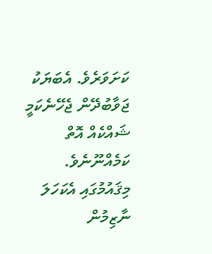ކަށަވަރެވެ. އެބަޔަކު ޖަވާބުދޭން ޖެހޭނެކަމީ ޝައްކެއް އޮތް ކަމެއްނޫނެވެ.
މިޤައުމުގައި އެކަހަލަ ނާޒިމުން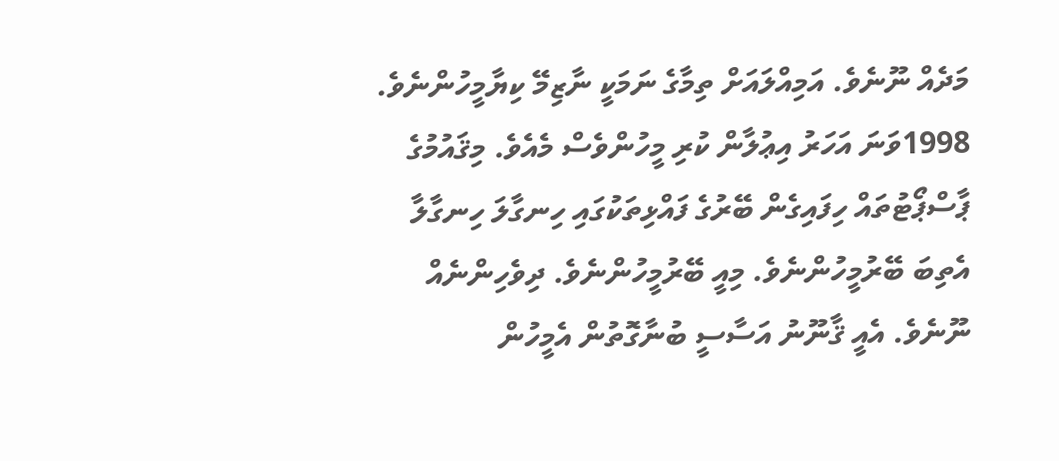މަދެއް ނޫނެވެ. އަމިއްލައަށް ތިމާގެ ނަމަކީ ނާޒިމޭ ކިޔާމީހުންނެވެ. 1998ވަނަ އަހަރު އިޢުލާން ކުރި މީހުންވެސް މެއެވެ. މިޤައުމުގެ ޕާސްޕޯޓުތައް ހިފައިގެން ބޭރުގެ ފައްޅިތަކުގައި ހިނގާލަ ހިނގާލާ އެތިބަ ބޭރުމީހުންނެވެ. މިއީ ބޭރުމީހުންނެވެ. ދިވެހިންނެއް ނޫނެވެ. އެއީ ޤާނޫނު އަސާސީ ބުނާގޮތުން އެމީހުން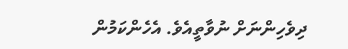ދިވެހިންނަށް ނުވާތީއެވެ. އެހެންކަމުން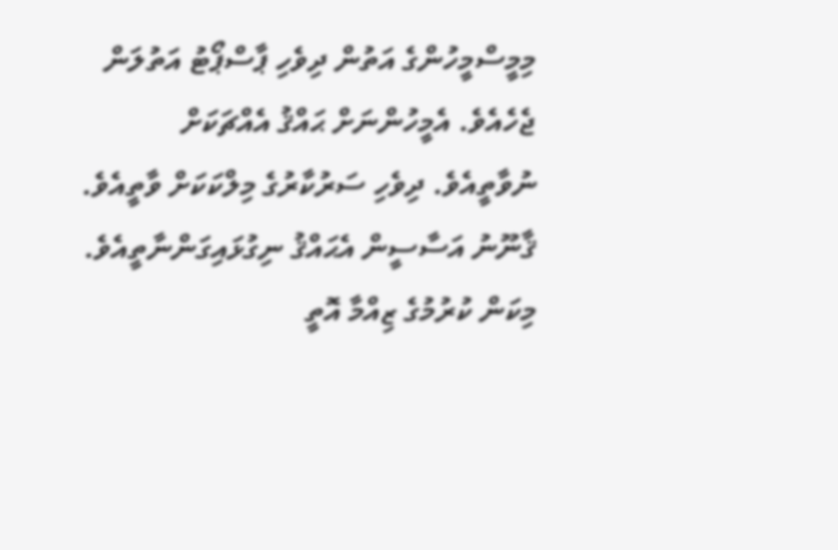މިމީސްމީހުންގެ އަތުން ދިވެހި ޕާސްޕޯޓު އަތުލަން ޖެހެއެވެ. އެމީހުންނަށް ޙައްޤު އެއްޗަކަށް ނުވާތީއެވެ. ދިވެހި ސަރުކާރުގެ މިލްކަކަށް ވާތީއެވެ. ޤާނޫނު އަސާސީން އެޙައްޤު ނިގުޅައިގަންނާތީއެވެ. މިކަން ކުރުމުގެ ޒިއްމާ އޮތީ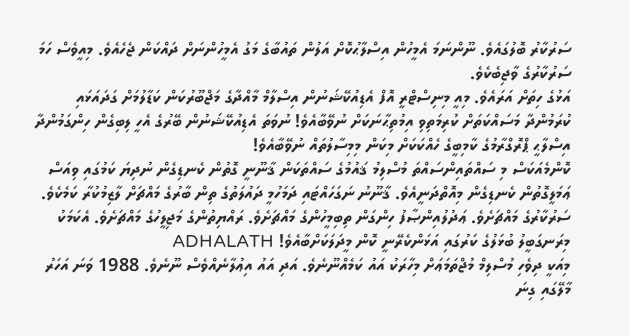ސަރުކާރު ބޮލުގައެވެ. ނޫންނަމަ އެމީހުން އިސްލާޙުކޮށް އަލުން ތައުބާގެ މަގު އެމީހުންނަށް ދައްކަން ޖެހެއެވެ. މިއީވެސް ހަމަ ސަރުކާރުގެ ވާޖިބެކެވެ.
އަޅުގެ ހިތަށް އަރައެވެ. މިއީ މިނިސްޓްރީ އޮފް އެޑިއުކޭޝަނުން އިސްލާމް މާއްދާގެ މަޖްބޫރުކަން ކަޑާލުމަށް ގަދައަޅައި ކުރަމުންދާ މަސައްކަތަށް ކުރިމަތިވި އިމުތިޙާނަކަށް ނުވޭބާއެވެ! ނުވަތަ އެޑިއުކޭޝަނުން ބޭރުގެ އެހީ ލިބިގެން ހިންގަމުންދާ އިސްލާޙީ ޕްރޮގްރާމުގެ ކާމިބީގެ ހެއްކަކަށް މިކަން މިމިސާލުތައް ނުވޭބާއެވެ!
ކޮންމެއަކަސް މި ސައްތައިންސައްތަ މުސްލިމު ޤައުމުގެ ސައްތަކަން ޤާނޫނީ ގޮތުން ކެނޑިގެން ނުދިޔަ ކަމުގައި ވިއަސް ޢަމަލީގޮތުން ކެނޑިގެން މިއޮތްދަނީއެވެ. ޤާނޫނު ނަގަހައްޓައި ދަމަހުމީ ދައުލަތުގެ ތިން ބާރުގެ މައްޗަށް ލާޒިމުކުރާ ކަމެކެވެ. ސަރުކާރުގެ މައްޗަށެވެ. ޢަދުލުއިންޞާފު ހިންގަން ތިބިމީހުންގެ މައްޗަށެވެ. ރައްޔިތުންގެ މަޖިލީހުގެ މައްޗަށެވެ. އެކަމަކު މިރަނގަބީލު ބުޅަލުގެ ކަރުގައި އަޅަންކެރޭނީ ކޮން މީދަލަކަށްބާއެވެ! ADHALATH
މިއަކީ ދިވެހި މުސްލިމް މުޖްތަމަޢަށް މިހާރަކު އައު ކަމެއްނޫނެވެ. އަދި އައު އިޢުލާނެއްވެސް ނޫނެވެ. 1988 ވަނަ އަހަރު މާލޭގައި ގިނަ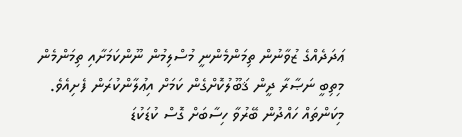ޢަދަދެއްގެ ޒުވާނުން ތިމަންމެންނީ މުސްލިމުން ނޫންކަމަށާއި ތިމަންމެން މިތިބީ ނަޞާރާ ދީން ޤަބޫލުކޮށްގެން ކަމަށް އިޢުލާންކުރަން ފެށިއެވެ. މިކަންތައް ހައްދުން ބޭރުވާ ހިސާބަށް ގޮސް ކުޑަކުޑަ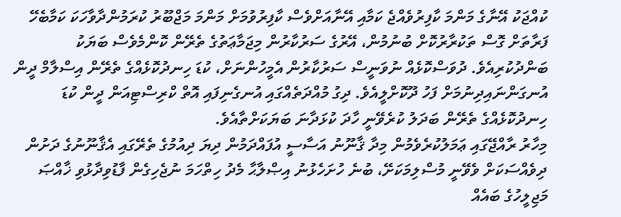ކުއްޖަކު އޭނާގެ މަންމަ ކާފިރުވެއްޖެ ކަމާއި އޭނާއަށްވެސް ކާފިރުވުމަށް މަންމަ މަޖްބޫރު ކުރަމުންދާވާހަކަ ކަމާބެހޭ ފަރާތަށް ގޮސް ތަކުރާރުކޮށް ބުނުމުން، އޭރުގެ ސަރުކާރުން މިޖަމާޢަތުގެ ތެރޭން ކޮންމެވެސް ބަޔަކު ބަންދުކުރިއެވެ. ދުވަސްކޮޅެއް ނުވަނީސް ސަރުކާރުން އެމީހުންނަށް، ކުޑަ ހިނދުކޮޅެއްގެ ތެރޭން އިސްލާމް ދީން އުނގަންނައިދިނުމަށް ފަހު ދޫކޮށްލީއެވެ. ދިގު މުއްދަތެއްގައި އުނގެނިފައި އޮތް ކްރިސްޓިއަން ދީން ކުޑަ ހިނދުކޮޅެއްގެ ތެރޭން ބަދަލު ކުރެވޭނީ ހާދަ ކުޅަދާނަ ބަޔަކަށްތާއެވެ.
މިހާރު ރާއްޖޭގައި ޢަމަލުކުރެވެމުން މިދާ ޤާނޫނު އަސާސީ އުފައްދަމުން ދިޔަ ދިއުމުގެ ތެރޭގައި އެޤާނޫނުގެ ދަށުން ދިވެއްސަކަށް ވެވޭނީ މުސްލިމަކަށޭ، ބުނެ ހުށަހެޅުނު އިޞްލާޙާ މެދު ހިތްހަމަ ނުޖެހިގެން ފާޑުވިދާޅުވި ޚާއްޞަ މަޖިލީހުގެ ބައެއް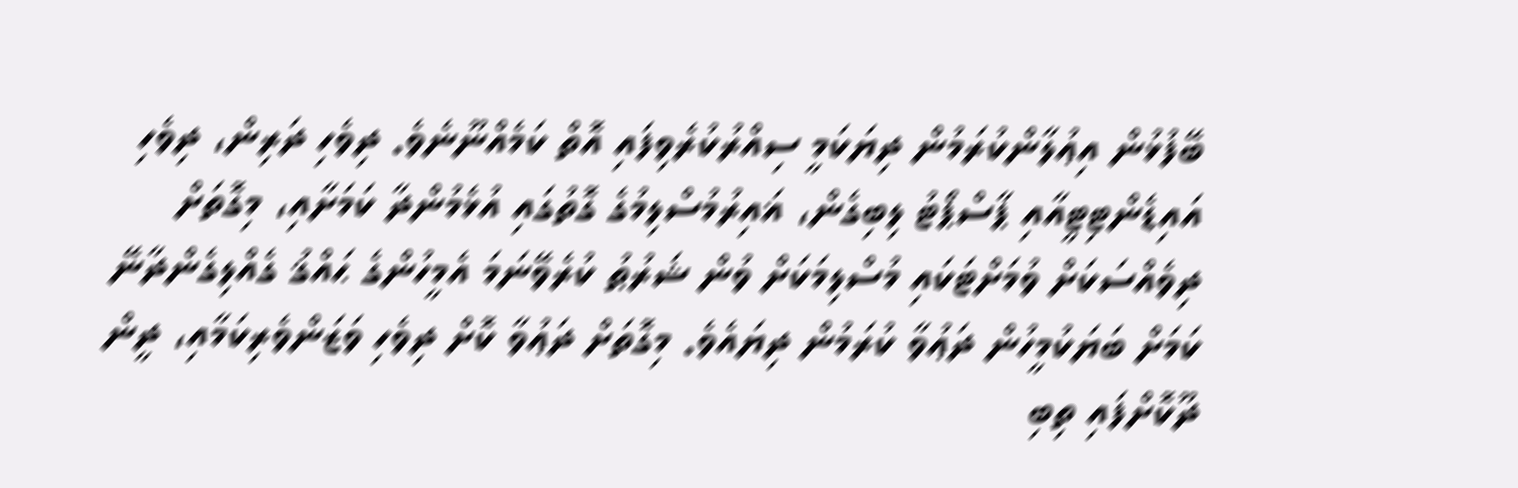ބޭފުޅުން އިޢުލާންކުރަމުން ދިޔަކަމީ ސިއްރުކުރެވިފައި އޮތް ކަމެއްނޫނެވެ. ދިވެހި ދަރިން، ދިވެހި އައިޑެންޓިޓީއާއި ޕާސްޕޯޓު ލިބިގެން، ޣައިރުމުސްލިމުގެ ގޮތުގައި އުޅެމުންދާ ކަމަށާއި، މިގޮތަށް ދިވެއްސަކަށް ވުމަށްޓަކައި މުސްލިމަކަށް ވުން ޝަރުޠު ކުރެވޭނަމަ އެމީހުންގެ ޙައްޤު ގެއްލިގެންދާނޭ ކަމަށް ބަޔަކުމީހުން ދަޢުވާ ކުރަމުން ދިޔައެވެ. މިގޮތަށް ދަޢުވާ ކޮށް ދިވެހި ވަޒަންވެރިކަމާއި، ދީން ދޫކޮށްފައި ތިބި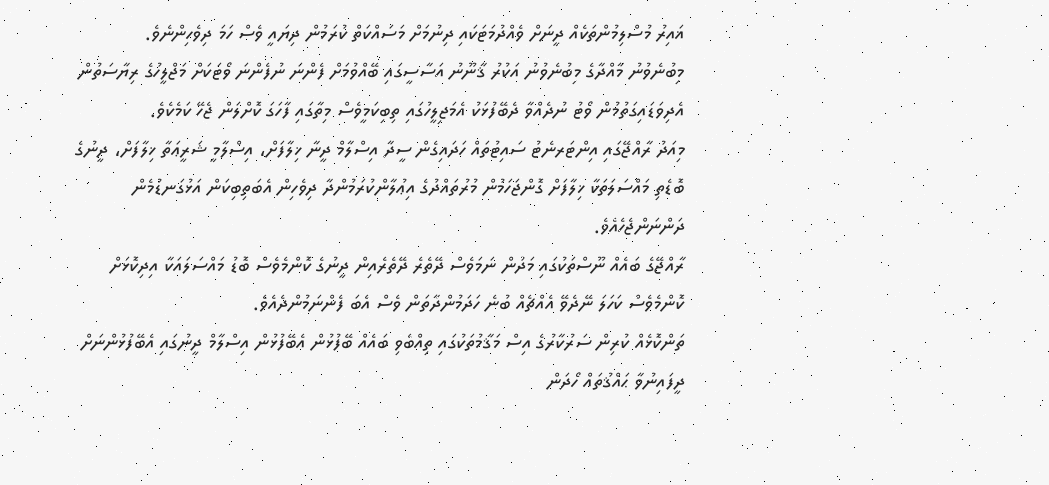ޣައިރު މުސްލިމުންތަކެއް ދީނަށް ވެއްދުމަޓަކައި ދިނުމަށް މަސައްކަތް ކުރަމުން ދިޔައީ ވެސް ހަމަ ދިވެހިންނެވެ.
މިބުނެވުނު މާއްދާގެ މިބުނެވުނު އަކުރު ޤާނޫނު އަސާސީގައި ބޭއްވުމަށް ފެންނަ ނުފެންނަ ވޯޓަކަށް މަޖްލީހުގެ ރިޔާސަތުން އެދިވަޑައިގަތުމުން ވޯޓު ނުދެއްވާ ދެބޭފުޅަކު އެމަޖިލީހުގައި ތިބިކަމީވެސް މިތާގައި ފާހަގަ ކޮށްލަން ޖެހޭ ކަމެކެވެ.
މިއަދު ރާއްޖޭގައި އިންޓަރނެޓު ސައިޓުތައް ހަދައިގެން ސީދާ އިސްލާމް ދީނާ ޚިލާފަށް، އިސްލާމީ ޝަރީޢަތާ ޚިލާފަށް، ދީނުގެ ބޮޑެތި މައްސަލަތަކާ ޚިލާފަށް ގޮންޖަހަމުން މުރުތައްދުގެ އިޢުލާންކުރަމުންދާ ދިވެހިން އެބަތިބިކަން އަޅުގަނޑުމެން ދަންނަންޖެހެއެވެ.
ރާއްޖޭގެ ބައެއް ނޫސްތަކުގައި މަދުން ނަމަވެސް ދޭތެރެ ދޭތެރެއިން ދީނުގެ ކޮންމެވެސް ބޮޑު މައްސަލައަކާ އިދިކޮޅަށް ކޮންމެވެސް ކަހަލަ ނޭދެވޭ އެއްޗެއް ބުނެ ހަދަމުންދާތަން ވެސް އެބަ ފެންނަމުންދެއެވެ.
ތަންކޮޅެއް ކުރިން ސަރުކާރުގެ އިސް މަޤާމުތަކުގައި ތިއްބެވި ބައެއް ބޭފުޅުން އެބޭފުޅުން އިސްލާމް ދީނުގައި އެބޭފުޅުންނަށް ދީފައިނުވާ ޙައްޤުތައް ހޯދަން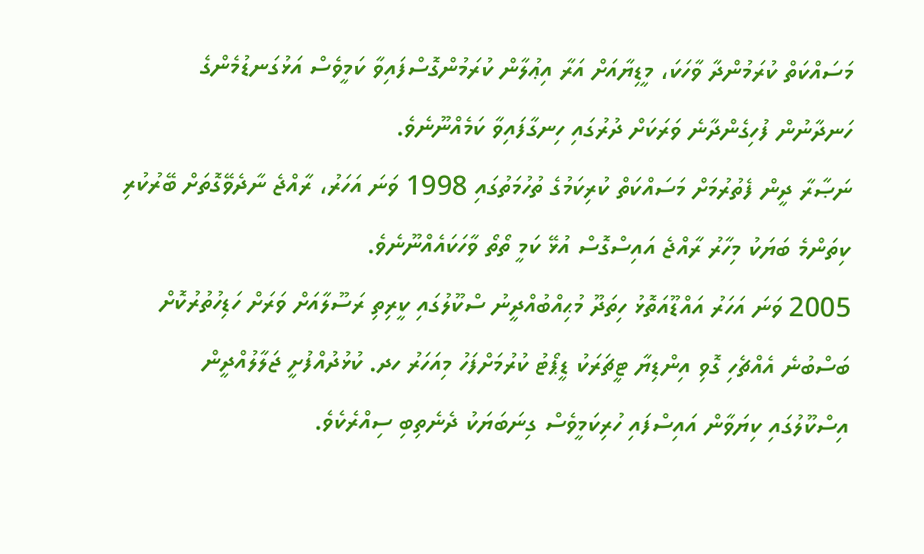މަސައްކަތް ކުރަމުންދާ ވާހަކަ، މީޑިޔާއަށް އަރާ އިޢުލާން ކުރަމުންގޮސްފައިވާ ކަމީވެސް އަޅުގަނޑުމެންގެ ހަނދާނުން ފުހިގެންދާނެ ވަރަކަށް ދުރުގައި ހިނގާފައިވާ ކަމެއްނޫނެވެ.
ނަޞާރާ ދީން ފެތުރުމަށް މަސައްކަތް ކުރިކަމުގެ ތުހުމަތުގައި 1998 ވަނަ އަހަރު، ރާއްޖެ ނާދެވޭގޮތަށް ބޭރުކުރި ކިތަންމެ ބަޔަކު މިހާރު ރާއްޖެ އައިސްގޮސް އުޅޭ ކަމީ ތޯތޯ ވާހަކައެއްނޫނެވެ.
2005 ވަނަ އަހަރު އައްޑޫއަތޮޅު ހިތަދޫ މުޙިއްބުއްދީނު ސްކޫލުގައި ކީރިތި ރަސޫލާއަށް ވަރަށް ހަޑިހުތުރުކޮށް ބަސްބުނެ އެއްޗެހި ގޮވި އިންޑިޔާ ޓީޗަރަކު ޑީޕޯޓު ކުރުމަށްފަހު މިއަހަރު ހދ. ކުޅުދުއްފުށީ ޖަލާލުއްދީން އިސްކޫލުގައި ކިޔަވާން އައިސްފައި ހުރިކަމީވެސް ގިނަބަޔަކު ދެނެތިބި ސިއްރެކެވެ.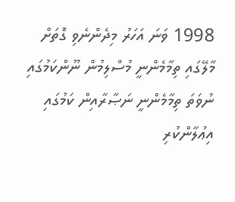1998 ވަނަ އަހަރު މިދެންނެވި ގޮތަށް މާލޭގައި ތިމާމެންނީ މުސްލިމުން ނޫންކަމުގައި ނުވަތަ ތިމާމެންނީ ނަޞާރާއިން ކަމުގައި އިޢުލާންކުރި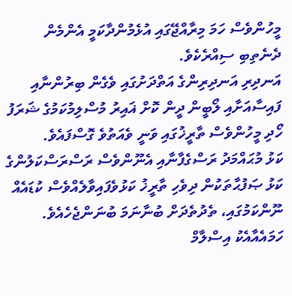މީހުންވެސް ހަމަ މިރާއްޖޭގައި އުޅެމުންދާކަމީ އެންމެން ދެނެތިބި ސިއްރެކެވެ.
އަނދިރި އަނދިރިންގެ އަތްދަށުގައި ވެގެން ބިރުންނާއި ފައިސާއަށާއި ލޯބީން ދީން ކޮށް ޣައިރު މުސްލިމުކަމުގެ ޝަރަފު ހޯދި މީހުންވެސް ތާރީޚުގައި ވަނީ ވެއަތުވެ ގޮސްފައެވެ.
ކަޅު މުޙައްމަދު ރަސްގެފާނާއި އެނޫންވެސް ރަސްރަސްކަލުންގެ ކަޅު ޞަފުޙާތަކުން ދިވެހި ތާރީޚު ކަޅުވެފައިވާލެއްވެސް ކުޑައެއް ނޫންކަމުގައި، ތެދުތެދަށް ބުނާނަމަ ބުނަންޖެހެއެވެ. ހަމައެއާއެކު އިސްލާމް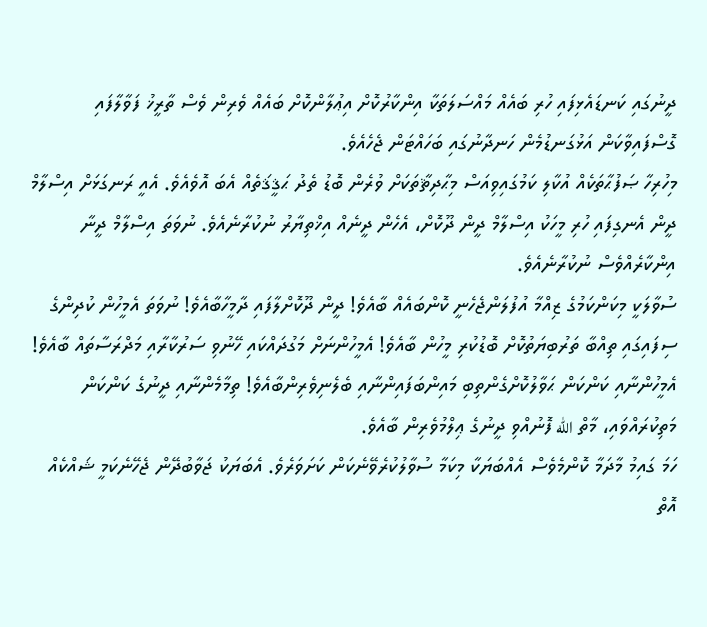ދީނުގައި ކަނޑައެޅިފައި ހުރި ބައެއް މައްސަލަތަކާ އިންކާރުކޮށް އިޢުލާންކޮށް ބައެއް ވެރިން ވެސް ތާރީޚު ފަވާލާފައި ގޮސްފައިވާކަން އަޅުގަނޑުމެން ހަނދާނުގައި ބަހައްޓަން ޖެހެއެވެ.
މިހުރިހާ ޞަފުޙާތަކެއް އުކާލި ކަމުގައިވިއަސް މިޙާދިޘާތަކަށް ވުރެން ބޮޑު ތެދު ޙަޤީޤަތެއް އެބަ އޮވެއެވެ. އެއީ ރަނގަޅަށް އިސްލާމް ދީން އެނގިފައި ހުރި މީހަކު އިސްލާމް ދީން ދޫކޮށް، އެހެން ދީނެއް އިޚްތިޔާރު ނުކުރާނެއެވެ. ނުވަތަ އިސްލާމް ދީނާ އިންކާރެއްވެސް ނުކުރާނެއެވެ.
ސުވާލަކީ މިކަންކަމުގެ ޒިއްމާ އުފުލަންޖެހެނީ ކޮންބައެއް ބާއެވެ! ދީން ދޫކޮށްލާފައި ދާމީހާބާއެވެ! ނުވަތަ އެމީހުން ކުދިންގެ ސިފައިގައި ތިއްބާ ތަރުބިޔަތުކޮށް ބޮޑުކުރި މީހުން ބާއެވެ! އެމީހުންނަށް މަގުދައްކައި ހޭނުވި ސަރުކާރާއި މަދްރަސާތައް ބާއެވެ! އެމީހުންނާއި ކަންކަން ޙަވާލުކޮށްގެންތިބި މައިންބަފައިންނާއި ބެލެނިވެރިންބާއެވެ! ތިމާމެންނާއި ދީނުގެ ކަންކަން މަތިކުރައްވައި، މާތް الله ފޮނުއްވި ދީނުގެ ޢިލްމުވެރިން ބާއެވެ.
ހަމަ ގައިމު މާދަމާ ކޮންމެވެސް އެއްބަޔަކާ މިކަމާ ސުވާލުކުރެވޭނެކަން ކަށަވަރެވެ. އެބަޔަކު ޖަވާބުދޭން ޖެހޭނެކަމީ ޝައްކެއް އޮތް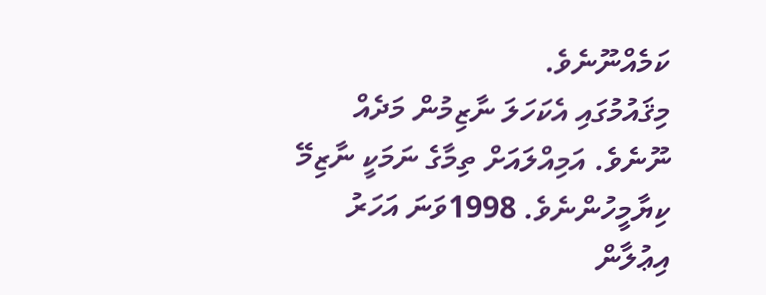ކަމެއްނޫނެވެ.
މިޤައުމުގައި އެކަހަލަ ނާޒިމުން މަދެއް ނޫނެވެ. އަމިއްލައަށް ތިމާގެ ނަމަކީ ނާޒިމޭ ކިޔާމީހުންނެވެ. 1998ވަނަ އަހަރު އިޢުލާން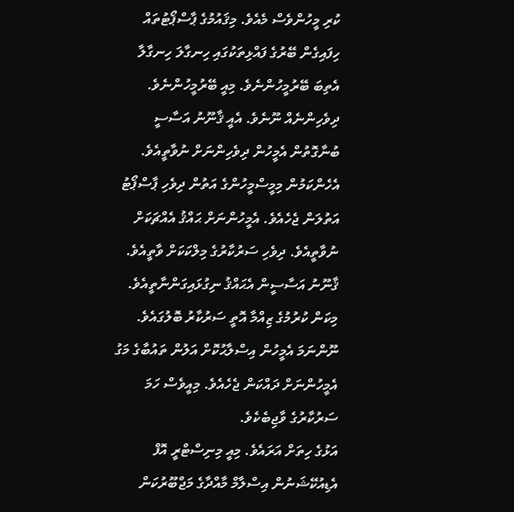ކުރި މީހުންވެސް މެއެވެ. މިޤައުމުގެ ޕާސްޕޯޓުތައް ހިފައިގެން ބޭރުގެ ފައްޅިތަކުގައި ހިނގާލަ ހިނގާލާ އެތިބަ ބޭރުމީހުންނެވެ. މިއީ ބޭރުމީހުންނެވެ. ދިވެހިންނެއް ނޫނެވެ. އެއީ ޤާނޫނު އަސާސީ ބުނާގޮތުން އެމީހުން ދިވެހިންނަށް ނުވާތީއެވެ. އެހެންކަމުން މިމީސްމީހުންގެ އަތުން ދިވެހި ޕާސްޕޯޓު އަތުލަން ޖެހެއެވެ. އެމީހުންނަށް ޙައްޤު އެއްޗަކަށް ނުވާތީއެވެ. ދިވެހި ސަރުކާރުގެ މިލްކަކަށް ވާތީއެވެ. ޤާނޫނު އަސާސީން އެޙައްޤު ނިގުޅައިގަންނާތީއެވެ. މިކަން ކުރުމުގެ ޒިއްމާ އޮތީ ސަރުކާރު ބޮލުގައެވެ. ނޫންނަމަ އެމީހުން އިސްލާޙުކޮށް އަލުން ތައުބާގެ މަގު އެމީހުންނަށް ދައްކަން ޖެހެއެވެ. މިއީވެސް ހަމަ ސަރުކާރުގެ ވާޖިބެކެވެ.
އަޅުގެ ހިތަށް އަރައެވެ. މިއީ މިނިސްޓްރީ އޮފް އެޑިއުކޭޝަނުން އިސްލާމް މާއްދާގެ މަޖްބޫރުކަން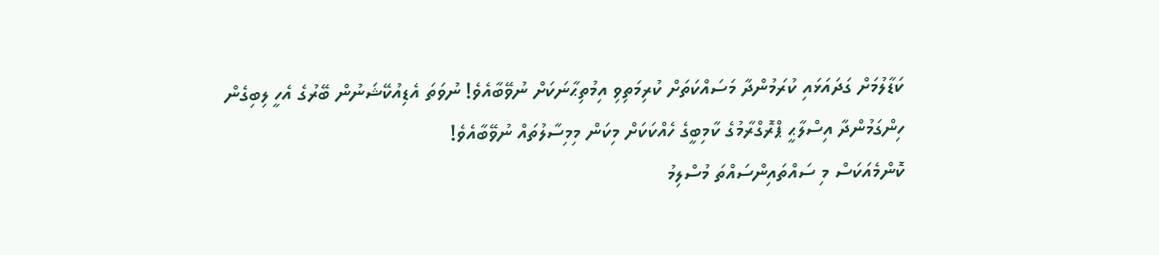ކަޑާލުމަށް ގަދައަޅައި ކުރަމުންދާ މަސައްކަތަށް ކުރިމަތިވި އިމުތިޙާނަކަށް ނުވޭބާއެވެ! ނުވަތަ އެޑިއުކޭޝަނުން ބޭރުގެ އެހީ ލިބިގެން ހިންގަމުންދާ އިސްލާޙީ ޕްރޮގްރާމުގެ ކާމިބީގެ ހެއްކަކަށް މިކަން މިމިސާލުތައް ނުވޭބާއެވެ!
ކޮންމެއަކަސް މި ސައްތައިންސައްތަ މުސްލިމު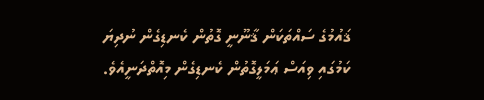ޤައުމުގެ ސައްތަކަން ޤާނޫނީ ގޮތުން ކެނޑިގެން ނުދިޔަ ކަމުގައި ވިއަސް ޢަމަލީގޮތުން ކެނޑިގެން މިއޮތްދަނީއެވެ.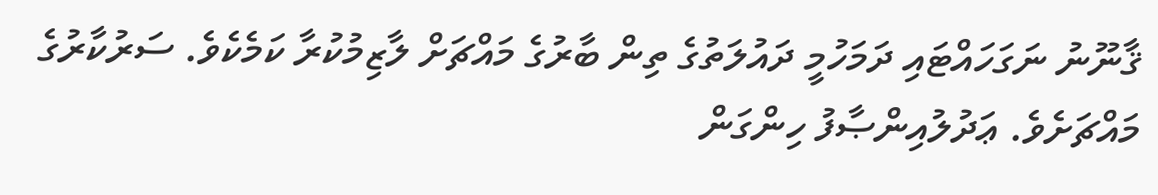ޤާނޫނު ނަގަހައްޓައި ދަމަހުމީ ދައުލަތުގެ ތިން ބާރުގެ މައްޗަށް ލާޒިމުކުރާ ކަމެކެވެ. ސަރުކާރުގެ މައްޗަށެވެ. ޢަދުލުއިންޞާފު ހިންގަން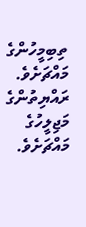ތިބިމީހުންގެ މައްޗަށެވެ. ރައްޔިތުންގެ މަޖިލީހުގެ މައްޗަށެވެ.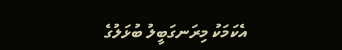އެކަމަކު މިރަނގަބީލު ބުޅަލުގެ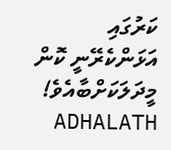ކަރުގައި އަޅަންކެރޭނީ ކޮން މީދަލަކަށްބާއެވެ! ADHALATH